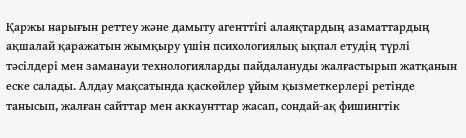Қаржы нарығын реттеу және дамыту агенттігі алаяқтардың азаматтардың ақшалай қаражатын жымқыру үшін психологиялық ықпал етудің түрлі тәсілдері мен заманауи технологияларды пайдалануды жалғастырып жатқанын еске салады. Алдау мақсатында қаскөйлер ұйым қызметкерлері ретінде танысып, жалған сайттар мен аккаунттар жасап, сондай-ақ фишингтік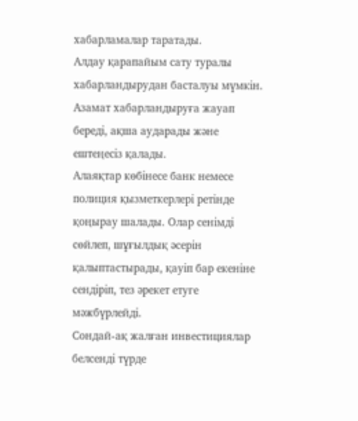хабарламалар таратады.
Алдау қарапайым сату туралы хабарландырудан басталуы мүмкін. Азамат хабарландыруға жауап береді, ақша аударады және ештеңесіз қалады.
Алаяқтар көбінесе банк немесе полиция қызметкерлері ретінде қоңырау шалады. Олар сенімді сөйлеп, шұғылдық әсерін қалыптастырады, қауіп бар екеніне сендіріп, тез әрекет етуге мәжбүрлейді.
Сондай-ақ жалған инвестициялар белсенді түрде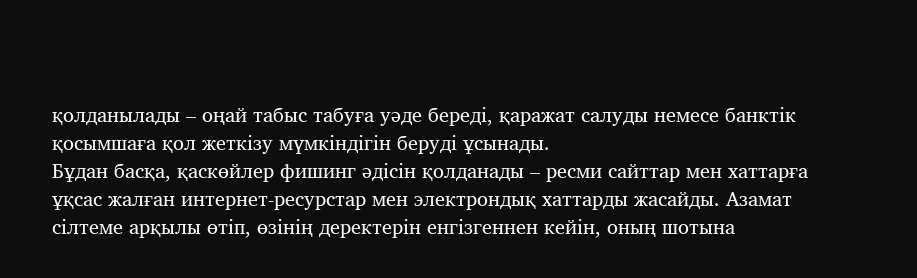қолданылады – оңай табыс табуға уәде береді, қаражат салуды немесе банктік қосымшаға қол жеткізу мүмкіндігін беруді ұсынады.
Бұдан басқа, қаскөйлер фишинг әдісін қолданады – ресми сайттар мен хаттарға ұқсас жалған интернет-ресурстар мен электрондық хаттарды жасайды. Азамат сілтеме арқылы өтіп, өзінің деректерін енгізгеннен кейін, оның шотына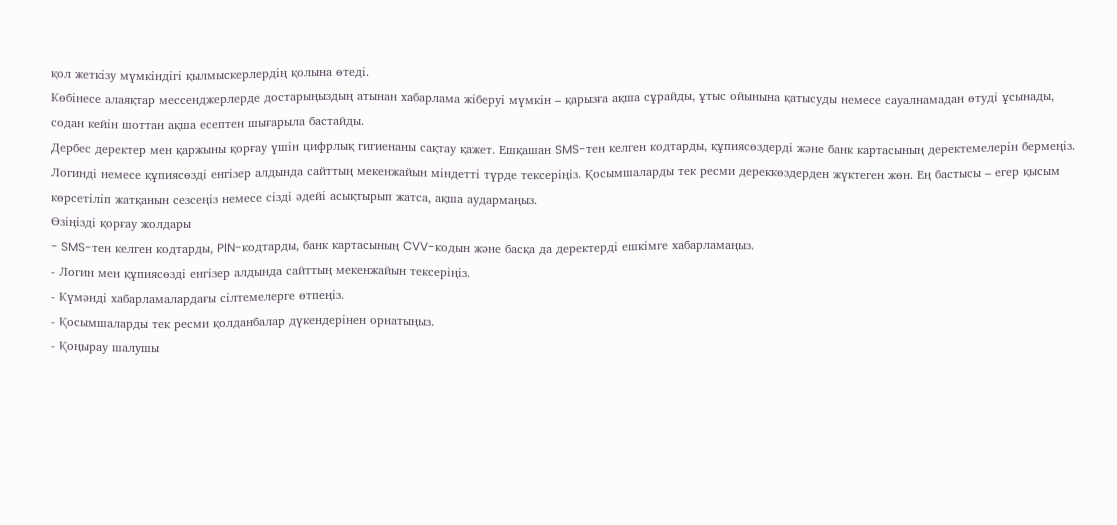қол жеткізу мүмкіндігі қылмыскерлердің қолына өтеді.
Көбінесе алаяқтар мессенджерлерде достарыңыздың атынан хабарлама жіберуі мүмкін – қарызға ақша сұрайды, ұтыс ойынына қатысуды немесе сауалнамадан өтуді ұсынады, содан кейін шоттан ақша есептен шығарыла бастайды.
Дербес деректер мен қаржыны қорғау үшін цифрлық гигиенаны сақтау қажет. Ешқашан SMS-тен келген кодтарды, құпиясөздерді және банк картасының деректемелерін бермеңіз. Логинді немесе құпиясөзді енгізер алдында сайттың мекенжайын міндетті түрде тексеріңіз. Қосымшаларды тек ресми дереккөздерден жүктеген жөн. Ең бастысы – егер қысым көрсетіліп жатқанын сезсеңіз немесе сізді әдейі асықтырып жатса, ақша аудармаңыз.
Өзіңізді қорғау жолдары
- SMS-тен келген кодтарды, PIN-кодтарды, банк картасының CVV-кодын және басқа да деректерді ешкімге хабарламаңыз.
- Логин мен құпиясөзді енгізер алдында сайттың мекенжайын тексеріңіз.
- Күмәнді хабарламалардағы сілтемелерге өтпеңіз.
- Қосымшаларды тек ресми қолданбалар дүкендерінен орнатыңыз.
- Қоңырау шалушы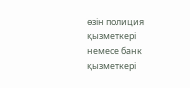өзін полиция қызметкері немесе банк қызметкері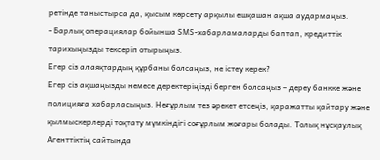ретінде таныстырса да, қысым көрсету арқылы ешқашан ақша аудармаңыз.
- Барлық операциялар бойынша SMS-хабарламаларды баптап, кредиттік тарихыңызды тексеріп отырыңыз.
Егер сіз алаяқтардың құрбаны болсаңыз, не істеу керек?
Егер сіз ақшаңызды немесе деректеріңізді берген болсаңыз – дереу банкке және полицияға хабарласыңыз. Неғұрлым тез әрекет етсеңіз, қаражатты қайтару және қылмыскерлерді тоқтату мүмкіндігі соғұрлым жоғары болады. Толық нұсқаулық Агенттіктің сайтында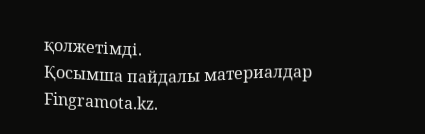қолжетімді.
Қосымша пайдалы материалдар Fingramota.kz.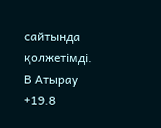сайтында қолжетімді.
В Атырау +19.8